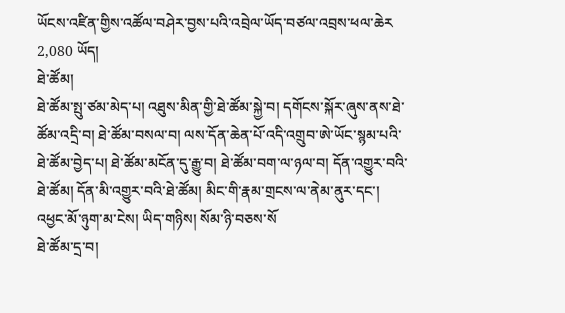ཡོངས་འཛིན་གྱིས་འཚོལ་བཤེར་བྱས་པའི་འབྲེལ་ཡོད་བཙལ་འབྲས་ཕལ་ཆེར 2,080 ཡོད།
ཐེ་ཚོམ།
ཐེ་ཚོམ་སྤུ་ཙམ་མེད་པ། འཐུས་མིན་གྱི་ཐེ་ཚོམ་སྐྱེ་བ། དགོངས་སྐོར་ཞུས་ནས་ཐེ་ཚོམ་འདྲི་བ། ཐེ་ཚོམ་བསལ་བ། ལས་དོན་ཆེན་པོ་འདི་འགྲུབ་ཨེ་ཡོང་སྙམ་པའི་ཐེ་ཚོམ་བྱེད་པ། ཐེ་ཚོམ་མངོན་དུ་རྒྱུ་བ། ཐེ་ཚོམ་བག་ལ་ཉལ་བ། དོན་འགྱུར་བའི་ཐེ་ཚོམ། དོན་མི་འགྱུར་བའི་ཐེ་ཚོམ། མིང་གི་རྣམ་གྲངས་ལ་ནེམ་ནུར་དང་། འཕྱང་མོ་ཉུག་མ་ངེས། ཡིད་གཉིས། སོམ་ཉི་བཅས་སོ
ཐེ་ཚོམ་དྲ་བ།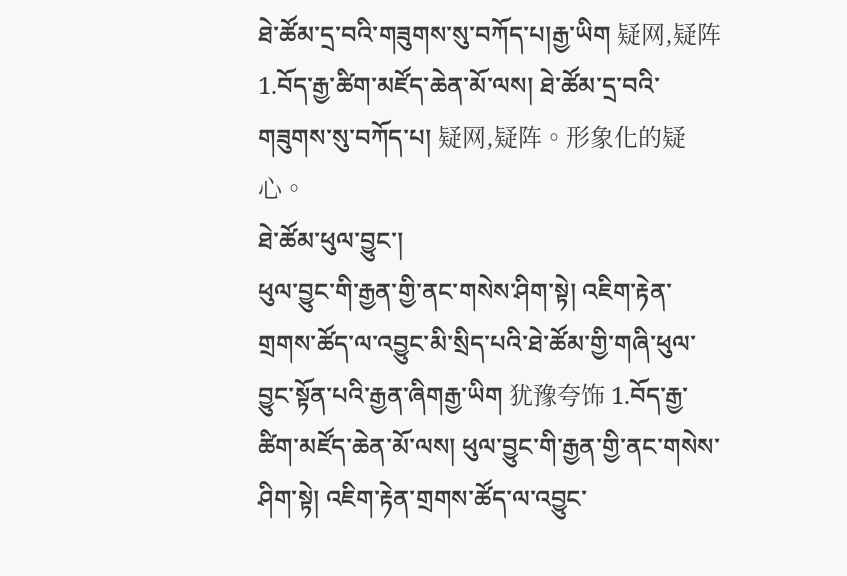ཐེ་ཚོམ་དྲ་བའི་གཟུགས་སུ་བཀོད་པ།རྒྱ་ཡིག 疑网,疑阵 1.བོད་རྒྱ་ཚིག་མཛོད་ཆེན་མོ་ལས། ཐེ་ཚོམ་དྲ་བའི་གཟུགས་སུ་བཀོད་པ། 疑网,疑阵。形象化的疑心。
ཐེ་ཚོམ་ཕུལ་བྱུང་།
ཕུལ་བྱུང་གི་རྒྱན་གྱི་ནང་གསེས་ཤིག་སྟེ། འཇིག་རྟེན་གྲགས་ཚོད་ལ་འབྱུང་མི་སྲིད་པའི་ཐེ་ཚོམ་གྱི་གཞི་ཕུལ་བྱུང་སྟོན་པའི་རྒྱན་ཞིགརྒྱ་ཡིག 犹豫夸饰 1.བོད་རྒྱ་ཚིག་མཛོད་ཆེན་མོ་ལས། ཕུལ་བྱུང་གི་རྒྱན་གྱི་ནང་གསེས་ཤིག་སྟེ། འཇིག་རྟེན་གྲགས་ཚོད་ལ་འབྱུང་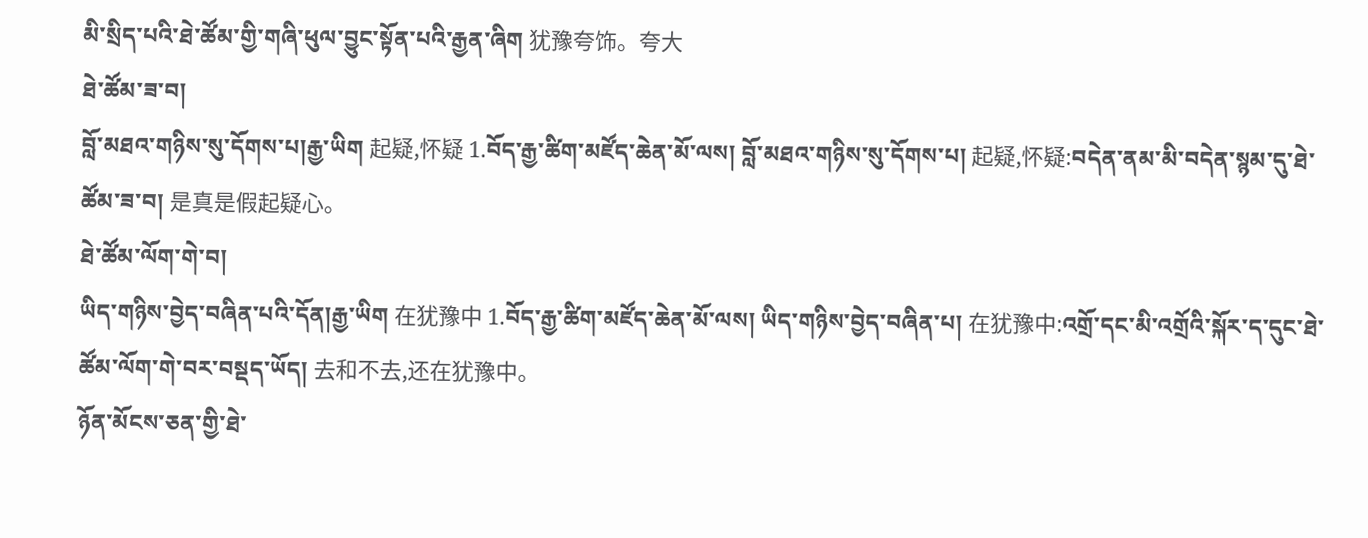མི་སྲིད་པའི་ཐེ་ཚོམ་གྱི་གཞི་ཕུལ་བྱུང་སྟོན་པའི་རྒྱན་ཞིག 犹豫夸饰。夸大
ཐེ་ཚོམ་ཟ་བ།
བློ་མཐའ་གཉིས་སུ་དོགས་པ།རྒྱ་ཡིག 起疑,怀疑 1.བོད་རྒྱ་ཚིག་མཛོད་ཆེན་མོ་ལས། བློ་མཐའ་གཉིས་སུ་དོགས་པ། 起疑,怀疑:བདེན་ནམ་མི་བདེན་སྙམ་དུ་ཐེ་ཚོམ་ཟ་བ། 是真是假起疑心。
ཐེ་ཚོམ་ལོག་གེ་བ།
ཡིད་གཉིས་བྱེད་བཞིན་པའི་དོན།རྒྱ་ཡིག 在犹豫中 1.བོད་རྒྱ་ཚིག་མཛོད་ཆེན་མོ་ལས། ཡིད་གཉིས་བྱེད་བཞིན་པ། 在犹豫中:འགྲོ་དང་མི་འགྲོའི་སྐོར་ད་དུང་ཐེ་ཚོམ་ལོག་གེ་བར་བསྡད་ཡོད། 去和不去,还在犹豫中。
ཉོན་མོངས་ཅན་གྱི་ཐེ་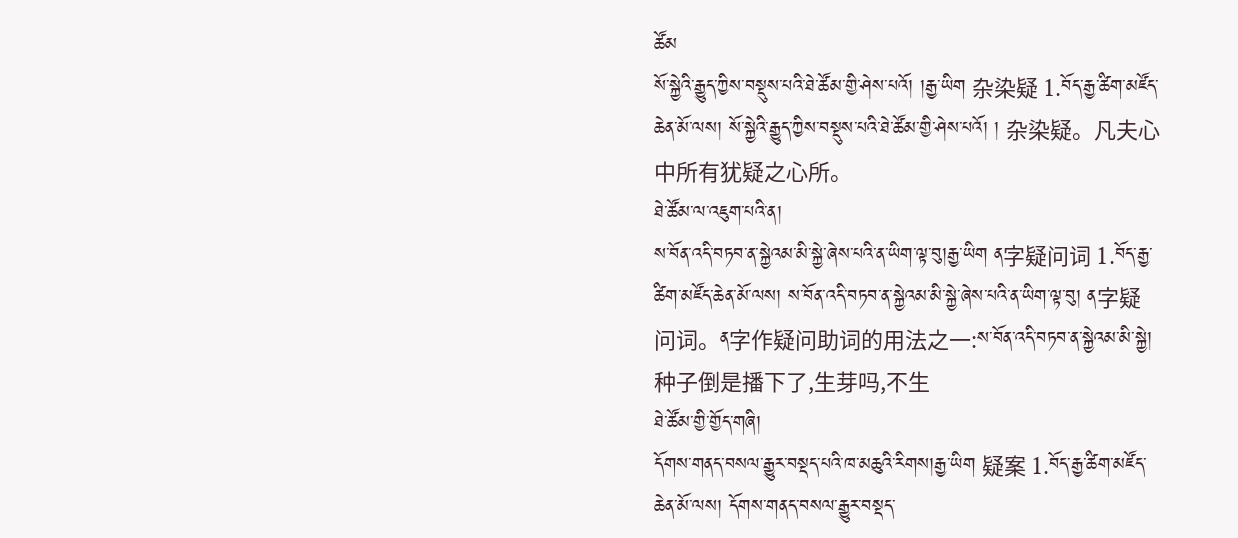ཚོམ
སོ་སྐྱེའི་རྒྱུད་ཀྱིས་བསྡུས་པའི་ཐེ་ཚོམ་གྱི་ཤེས་པའོ། །རྒྱ་ཡིག 杂染疑 1.བོད་རྒྱ་ཚིག་མཛོད་ཆེན་མོ་ལས། སོ་སྐྱེའི་རྒྱུད་ཀྱིས་བསྡུས་པའི་ཐེ་ཚོམ་གྱི་ཤེས་པའོ། ། 杂染疑。凡夫心中所有犹疑之心所。
ཐེ་ཚོམ་ལ་འཇུག་པའི་ན།
ས་བོན་འདི་བཏབ་ན་སྐྱེའམ་མི་སྐྱེ་ཞེས་པའི་ན་ཡིག་ལྟ་བུ།རྒྱ་ཡིག ན字疑问词 1.བོད་རྒྱ་ཚིག་མཛོད་ཆེན་མོ་ལས། ས་བོན་འདི་བཏབ་ན་སྐྱེའམ་མི་སྐྱེ་ཞེས་པའི་ན་ཡིག་ལྟ་བུ། ན字疑问词。ན字作疑问助词的用法之一:ས་བོན་འདི་བཏབ་ན་སྐྱེའམ་མི་སྐྱེ། 种子倒是播下了,生芽吗,不生
ཐེ་ཚོམ་གྱི་གྱོད་གཞི།
དོགས་གནད་བསལ་རྒྱུར་བསྡད་པའི་ཁ་མཆུའི་རིགས།རྒྱ་ཡིག 疑案 1.བོད་རྒྱ་ཚིག་མཛོད་ཆེན་མོ་ལས། དོགས་གནད་བསལ་རྒྱུར་བསྡད་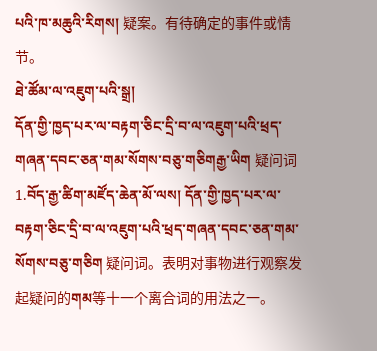པའི་ཁ་མཆུའི་རིགས། 疑案。有待确定的事件或情节。
ཐེ་ཚོམ་ལ་འཇུག་པའི་སྒྲ།
དོན་གྱི་ཁྱད་པར་ལ་བརྟག་ཅིང་དྲི་བ་ལ་འཇུག་པའི་ཕྲད་གཞན་དབང་ཅན་གམ་སོགས་བཅུ་གཅིགརྒྱ་ཡིག 疑问词 1.བོད་རྒྱ་ཚིག་མཛོད་ཆེན་མོ་ལས། དོན་གྱི་ཁྱད་པར་ལ་བརྟག་ཅིང་དྲི་བ་ལ་འཇུག་པའི་ཕྲད་གཞན་དབང་ཅན་གམ་སོགས་བཅུ་གཅིག 疑问词。表明对事物进行观察发起疑问的གམ等十一个离合词的用法之一。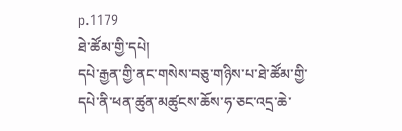p.1179
ཐེ་ཚོམ་གྱི་དཔེ།
དཔེ་རྒྱན་གྱི་ནང་གསེས་བཅུ་གཉིས་པ་ཐེ་ཚོམ་གྱི་དཔེ་ནི་ཕན་ཚུན་མཚུངས་ཆོས་ཧ་ཅང་འདྲ་ཆེ་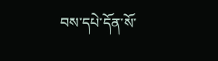བས་དཔེ་དོན་སོ་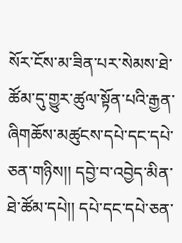སོར་ངོས་མ་ཟིན་པར་སེམས་ཐེ་ཚོམ་དུ་གྱུར་ཚུལ་སྟོན་པའི་རྒྱན་ཞིགཆོས་མཚུངས་དཔེ་དང་དཔེ་ཅན་གཉིས།། དབྱེ་བ་འབྱེད་མིན་ཐེ་ཚོམ་དཔེ།། དཔེ་དང་དཔེ་ཅན་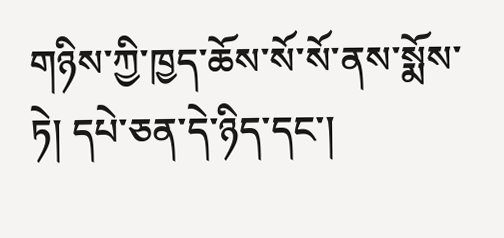གཉིས་ཀྱི་ཁྱད་ཆོས་སོ་སོ་ནས་སྨོས་ཏེ། དཔེ་ཅན་དེ་ཉིད་དང་།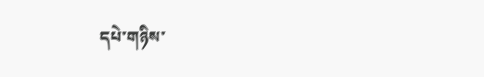དཔེ་གཉིས་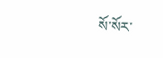སོ་སོར་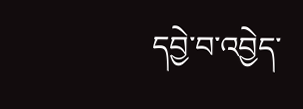དབྱེ་བ་འབྱེད་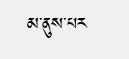མ་ནུས་པར